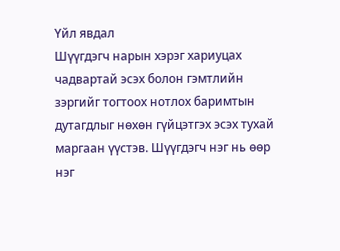Үйл явдал
Шүүгдэгч нарын хэрэг хариуцах чадвартай эсэх болон гэмтлийн зэргийг тогтоох нотлох баримтын дутагдлыг нөхөн гүйцэтгэх эсэх тухай маргаан үүстэв. Шүүгдэгч нэг нь өөр нэг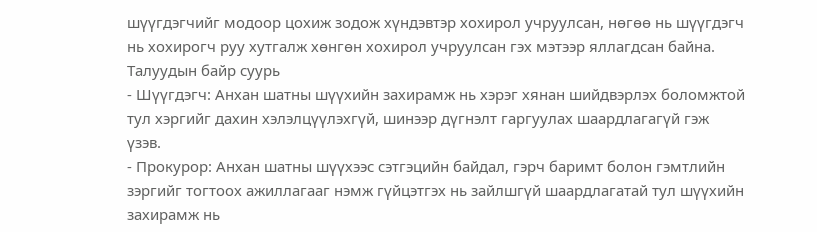шүүгдэгчийг модоор цохиж зодож хүндэвтэр хохирол учруулсан, нөгөө нь шүүгдэгч нь хохирогч руу хутгалж хөнгөн хохирол учруулсан гэх мэтээр яллагдсан байна.
Талуудын байр суурь
- Шүүгдэгч: Анхан шатны шүүхийн захирамж нь хэрэг хянан шийдвэрлэх боломжтой тул хэргийг дахин хэлэлцүүлэхгүй, шинээр дүгнэлт гаргуулах шаардлагагүй гэж үзэв.
- Прокурор: Анхан шатны шүүхээс сэтгэцийн байдал, гэрч баримт болон гэмтлийн зэргийг тогтоох ажиллагааг нэмж гүйцэтгэх нь зайлшгүй шаардлагатай тул шүүхийн захирамж нь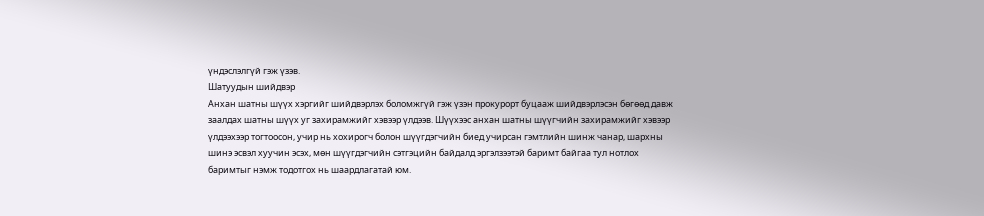үндэслэлгүй гэж үзэв.
Шатуудын шийдвэр
Анхан шатны шүүх хэргийг шийдвэрлэх боломжгүй гэж үзэн прокурорт буцааж шийдвэрлэсэн бөгөөд давж заалдах шатны шүүх уг захирамжийг хэвээр үлдээв. Шүүхээс анхан шатны шүүгчийн захирамжийг хэвээр үлдээхээр тогтоосон, учир нь хохирогч болон шүүгдэгчийн биед учирсан гэмтлийн шинж чанар, шархны шинэ эсвэл хуучин эсэх, мөн шүүгдэгчийн сэтгэцийн байдалд эргэлзээтэй баримт байгаа тул нотлох баримтыг нэмж тодотгох нь шаардлагатай юм.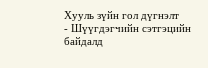Хууль зүйн гол дүгнэлт
- Шүүгдэгчийн сэтгэцийн байдалд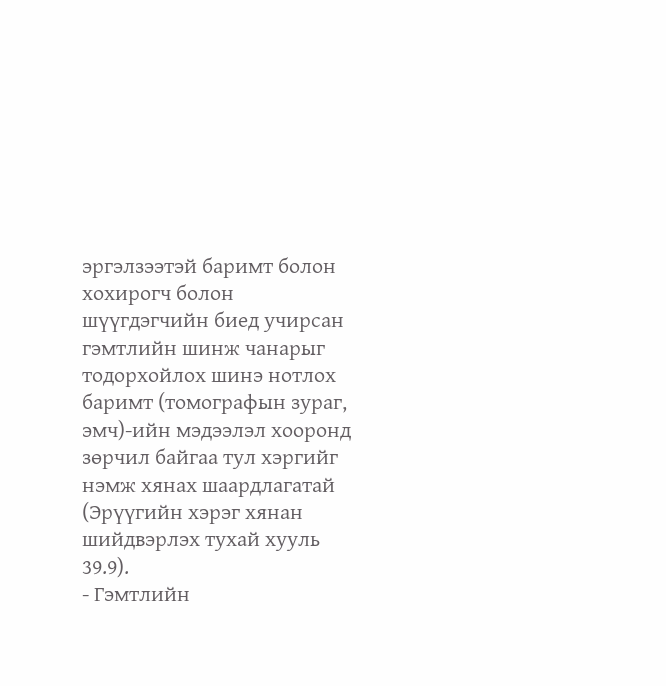эргэлзээтэй баримт болон хохирогч болон шүүгдэгчийн биед учирсан гэмтлийн шинж чанарыг тодорхойлох шинэ нотлох баримт (томографын зураг, эмч)-ийн мэдээлэл хооронд зөрчил байгаа тул хэргийг нэмж хянах шаардлагатай (Эрүүгийн хэрэг хянан шийдвэрлэх тухай хууль 39.9).
- Гэмтлийн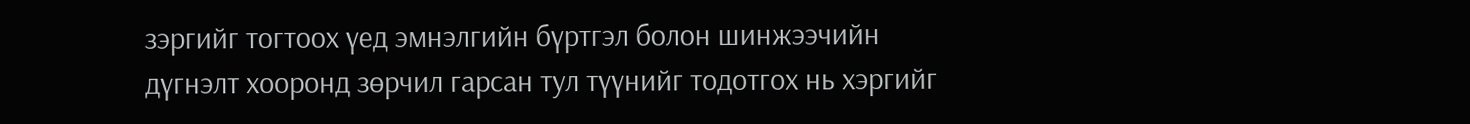зэргийг тогтоох үед эмнэлгийн бүртгэл болон шинжээчийн дүгнэлт хооронд зөрчил гарсан тул түүнийг тодотгох нь хэргийг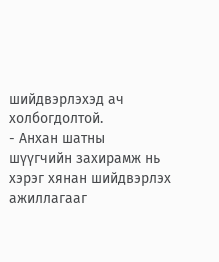шийдвэрлэхэд ач холбогдолтой.
- Анхан шатны шүүгчийн захирамж нь хэрэг хянан шийдвэрлэх ажиллагааг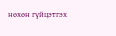нөхөн гүйцэтгэх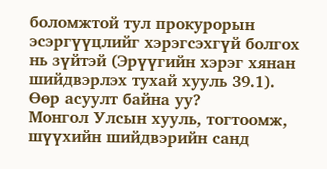боломжтой тул прокурорын эсэргүүцлийг хэрэгсэхгүй болгох нь зүйтэй (Эрүүгийн хэрэг хянан шийдвэрлэх тухай хууль 39.1).
Өөр асуулт байна уу?
Монгол Улсын хууль, тогтоомж, шүүхийн шийдвэрийн санд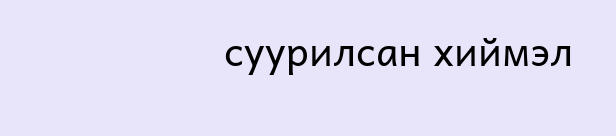суурилсан хиймэл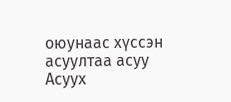оюунаас хүссэн асуултаа асуу
Асуух